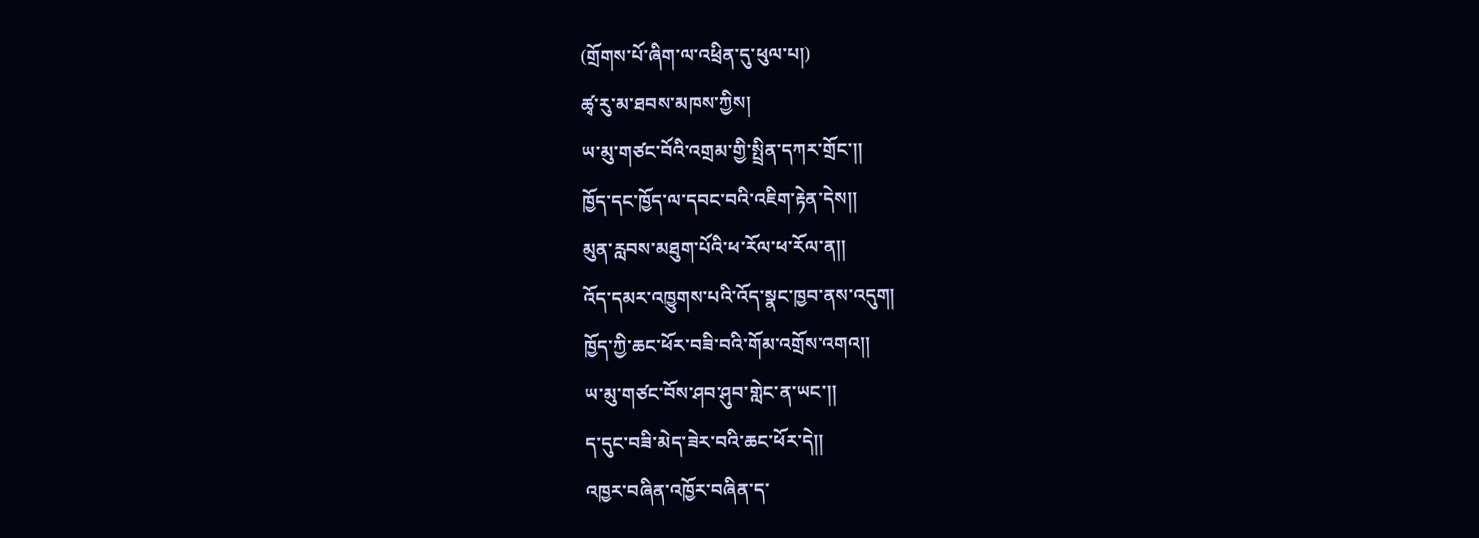(གྲོགས་པོ་ཞིག་ལ་འཕྲིན་དུ་ཕུལ་པ།)
ཚྭ་རུ་མ་ཐབས་མཁས་ཀྱིས།
ཡ་མུ་གཙང་བོའི་འགྲམ་གྱི་སྤྲིན་དཀར་གྲོང་།།
ཁྱོད་དང་ཁྱོད་ལ་དབང་བའི་འཇིག་རྟེན་དེས།།
མུན་རླབས་མཐུག་པོའི་ཕ་རོལ་ཕ་རོལ་ན།།
འོད་དམར་འཁྱུགས་པའི་འོད་སྣང་ཁྱབ་ནས་འདུག།
ཁྱོད་ཀྱི་ཆང་ཕོར་བཟི་བའི་གོམ་འགྲོས་འགའ།།
ཡ་མུ་གཙང་བོས་ཤབ་ཤུབ་གླེང་ན་ཡང་།།
ད་དུང་བཟི་མེད་ཟེར་བའི་ཆང་ཕོར་དེ།།
འཁྱར་བཞིན་འཁྱོར་བཞིན་ད་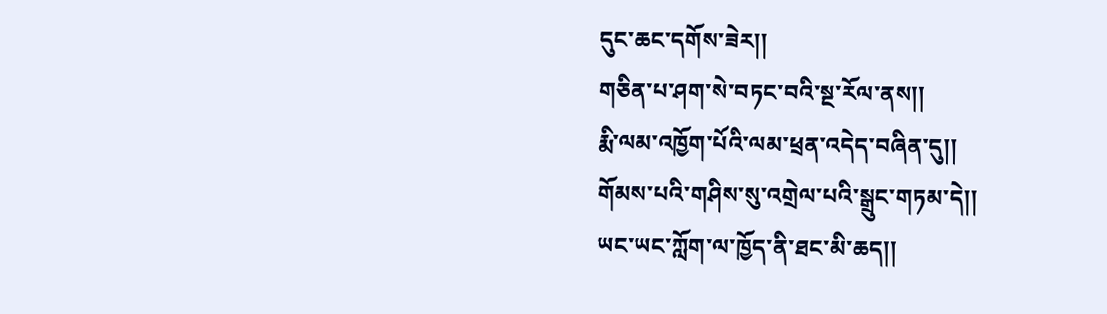དུང་ཆང་དགོས་ཟེར།།
གཅིན་པ་ཤག་སེ་བཏང་བའི་སྔ་རོལ་ནས།།
རྨི་ལམ་འཁྱོག་པོའི་ལམ་ཕྲན་འདེད་བཞིན་དུ།།
གོམས་པའི་གཤིས་སུ་འགྲེལ་པའི་སྒྲུང་གཏམ་དེ།།
ཡང་ཡང་ཀློག་ལ་ཁྱོད་ནི་ཐང་མི་ཆད།།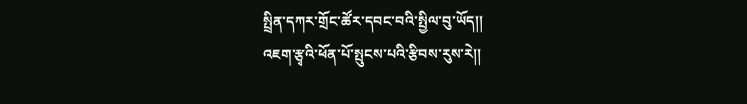སྤྲིན་དཀར་གྲོང་ཚོར་དབང་བའི་སྤྱིལ་བུ་ཡོད།།
འཇག་རྩྭའི་ཕོན་པོ་སྤུངས་པའི་རྩིབས་རུས་རེ།།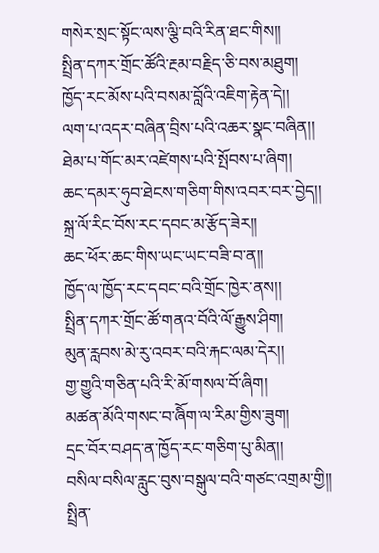གསེར་སྲང་སྟོང་ལས་ལྕི་བའི་རིན་ཐང་གིས།།
སྤྲིན་དཀར་གྲོང་ཚོའི་རྔམ་བརྗིད་ཅི་བས་མཐུག།
ཁྱོད་རང་མོས་པའི་བསམ་བློའི་འཇིག་རྟེན་དེ།།
ལག་པ་འདར་བཞིན་བྲིས་པའི་འཆར་སྣང་བཞིན།།
ཐེམ་པ་གོང་མར་འཛེགས་པའི་སྤོབས་པ་ཞིག།
ཆང་དམར་ཧུབ་ཐེངས་གཅིག་གིས་འབར་བར་བྱེད།།
སྐྲ་ལོ་རིང་བོས་རང་དབང་མ་རྩོད་ཟེར།།
ཆང་ཕོར་ཆང་གིས་ཡང་ཡང་བཟི་བ་ན།།
ཁྱོད་ལ་ཁྱོད་རང་དབང་བའི་གྲོང་ཁྱེར་ནས།།
སྤྲིན་དཀར་གྲོང་ཚོ་གནའ་བོའི་ལོ་རྒྱུས་ཤིག།
མུན་རླབས་མེ་རུ་འབར་བའི་རྐང་ལམ་དེར།།
གྱ་གྱུའི་གཅིན་པའི་རི་མོ་གསལ་བོ་ཞིག།
མཚན་མོའི་གསང་བ་ཞིོག་ལ་རིམ་གྱིས་ཟུག།
དྲང་བོར་བཤད་ན་ཁྱོད་རང་གཅིག་པུ་མིན།།
བསིལ་བསིལ་རླུང་བུས་བསྒུལ་བའི་གཙང་འགྲམ་གྱི།།
སྤྲིན་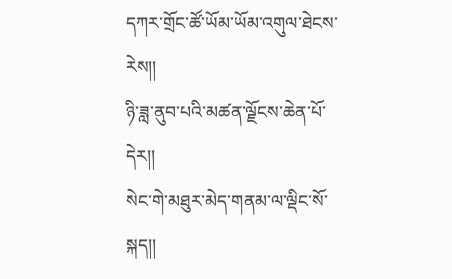དཀར་གྲོང་ཚོ་ཡོམ་ཡོམ་འགུལ་ཐེངས་རེས།།
ཉི་ཟླ་ནུབ་པའི་མཚན་ལྗོངས་ཆེན་པོ་དེར།།
སེང་གེ་མཐུར་མེད་གནམ་ལ་ལྡིང་སོ་སྐད།།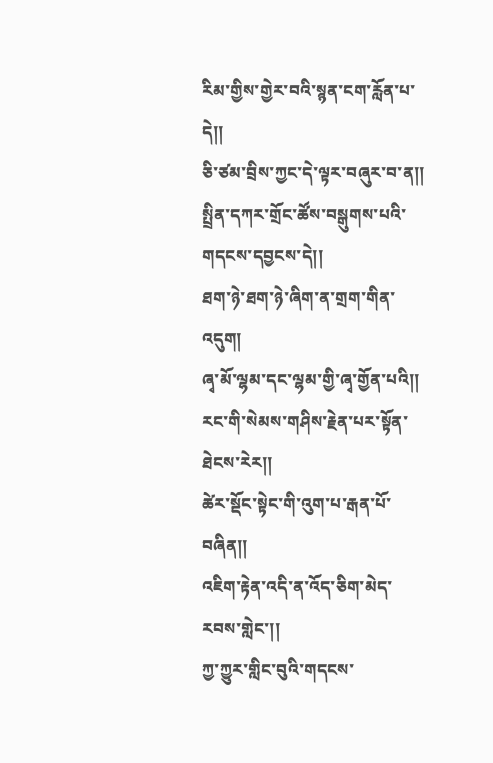རིམ་གྱིས་གྱེར་བའི་སྙན་ངག་རློན་པ་དེ།།
ཅི་ཙམ་བྲིས་ཀྱང་དེ་ལྟར་བཞུར་བ་ན།།
སྤྲིན་དཀར་གྲོང་ཚོས་བསྒུགས་པའི་གདངས་དབྱངས་དེ།།
ཐག་ཉེ་ཐག་ཉེ་ཞིག་ན་གྲག་གིན་འདུག།
ཞྭ་མོ་ལྷམ་དང་ལྷམ་གྱི་ཞྭ་གྱོན་པའི།།
རང་གི་སེམས་གཤིས་རྗེན་པར་སྟོན་ཐེངས་རེར།།
ཚེར་སྡོང་སྟེང་གི་འུག་པ་རྒན་པོ་བཞིན།།
འཇིག་རྟེན་འདི་ན་འོད་ཅིག་མེད་རབས་གླེང་།།
ཀྱ་ཀྱུར་གླིང་བུའི་གདངས་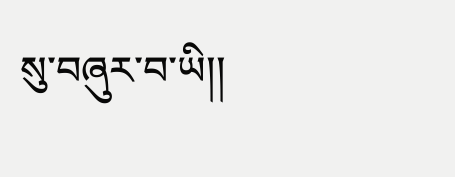སུ་བཞུར་བ་ཡི།།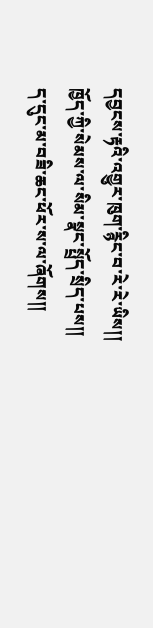དབྱངས་རྟའི་འགྱུར་ཁུག་རྙིང་བ་རེ་རེ་ཡིས།།
ཁྱོད་ཀྱི་སེམས་ལ་སིམ་སྣང་སྤྲོད་སྲིད་པས།།
ད་དུང་མ་བཟི་ཆང་ཕོར་ས་ལ་ཞོགས།།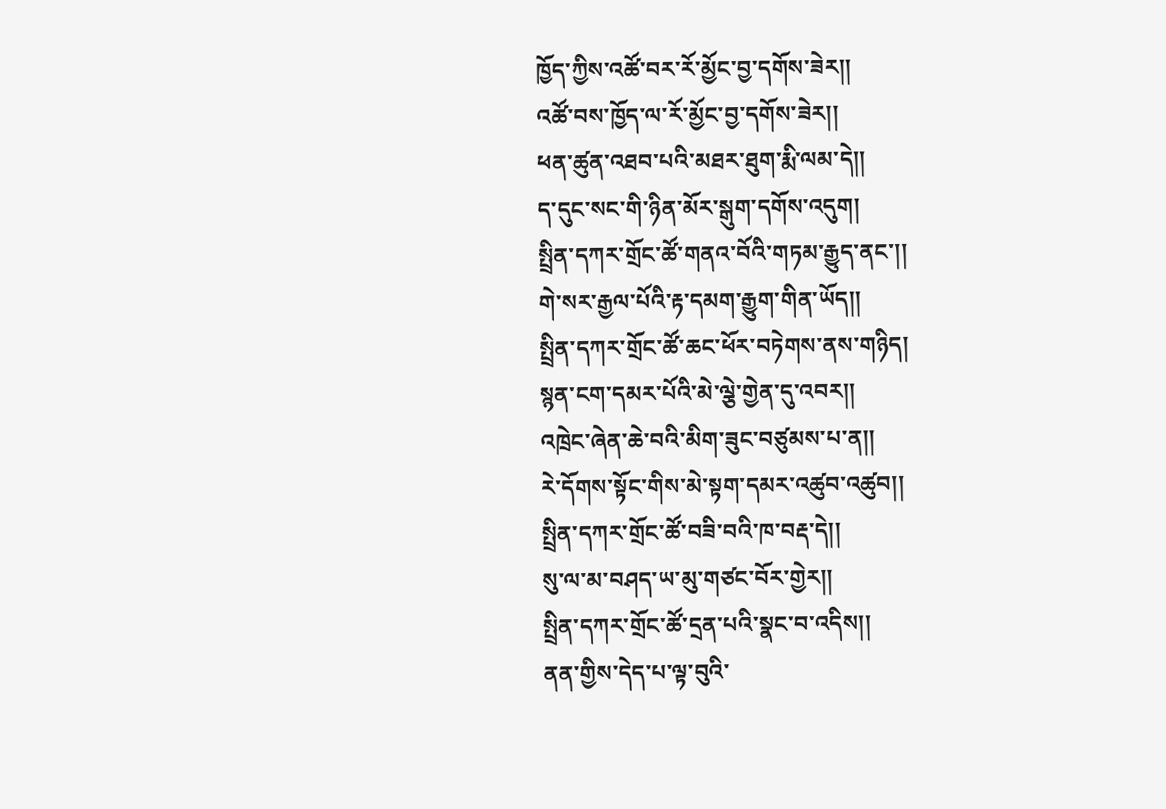ཁྱོད་ཀྱིས་འཚོ་བར་རོ་མྱོང་བྱ་དགོས་ཟེར།།
འཚོ་བས་ཁྱོད་ལ་རོ་མྱོང་བྱ་དགོས་ཟེར།།
ཕན་ཚུན་འཐབ་པའི་མཐར་ཐུག་རྨི་ལམ་དེ།།
ད་དུང་སང་གི་ཉིན་མོར་སྒུག་དགོས་འདུག།
སྤྲིན་དཀར་གྲོང་ཚོ་གནའ་བོའི་གཏམ་རྒྱུད་ནང་།།
གེ་སར་རྒྱལ་པོའི་རྟ་དམག་རྒྱུག་གིན་ཡོད།།
སྤྲིན་དཀར་གྲོང་ཚོ་ཆང་ཕོར་བཏེགས་ནས་གཉིད།
སྙན་ངག་དམར་པོའི་མེ་ལྕེ་གྱེན་དུ་འབར།།
འཁྲེང་ཞེན་ཆེ་བའི་མིག་ཟུང་བཙུམས་པ་ན།།
རེ་དོགས་སྟོང་གིས་མེ་སྟག་དམར་འཚུབ་འཚུབ།།
སྤྲིན་དཀར་གྲོང་ཚོ་བཟི་བའི་ཁ་བརྡ་དེ།།
སུ་ལ་མ་བཤད་ཡ་མུ་གཙང་བོར་གྱེར།།
སྤྲིན་དཀར་གྲོང་ཚོ་དྲན་པའི་སྣང་བ་འདིས།།
ནན་གྱིས་དེད་པ་ལྟ་བུའི་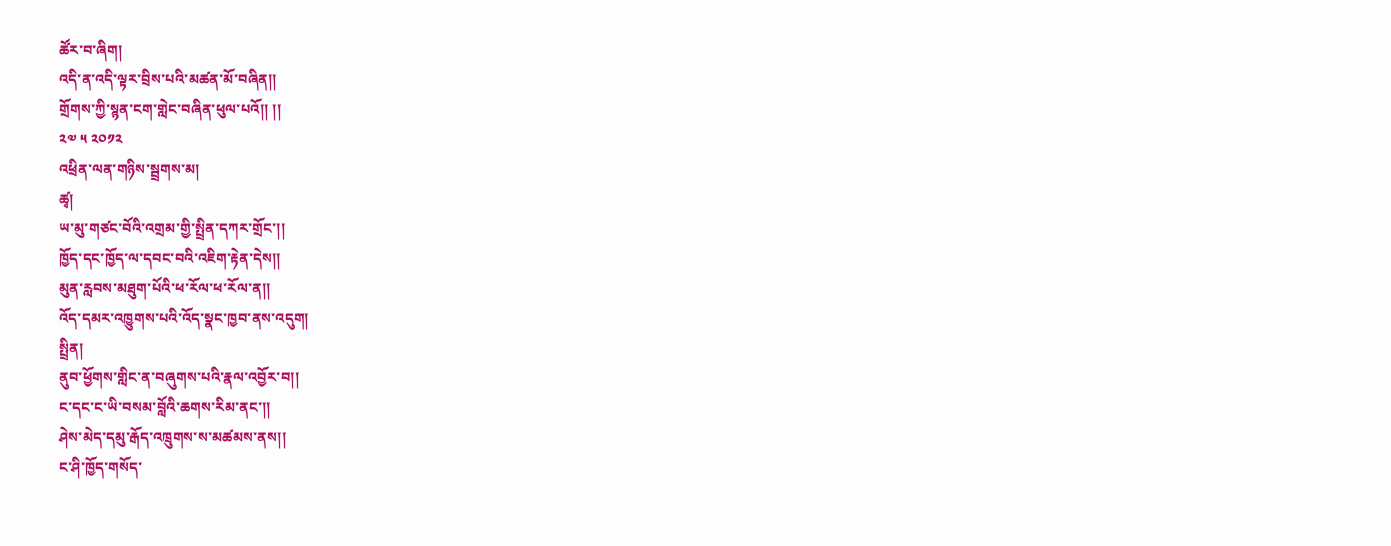ཚོར་བ་ཞིག།
འདི་ན་འདི་ལྟར་བྲིས་པའི་མཚན་མོ་བཞིན།།
གྲོགས་ཀྱི་སྙན་ངག་གླེང་བཞིན་ཕུལ་པའོ།། །།
༢༧ ༥ ༢༠༡༢
འཕྲིན་ལན་གཉིས་སྦྲགས་མ།
ཚྭ།
ཡ་མུ་གཙང་བོའི་འགྲམ་གྱི་སྤྲིན་དཀར་གྲོང་།།
ཁྱོད་དང་ཁྱོད་ལ་དབང་བའི་འཇིག་རྟེན་དེས།།
མུན་རླབས་མཐུག་པོའི་ཕ་རོལ་ཕ་རོལ་ན།།
འོད་དམར་འཁྱུགས་པའི་འོད་སྣང་ཁྱབ་ནས་འདུག།
སྤྲིན།
ནུབ་ཕྱོགས་གླིང་ན་བཞུགས་པའི་རྣལ་འབྱོར་བ།།
ང་དང་ང་ཡི་བསམ་བློའི་ཆགས་རིམ་ནང་།།
ཤེས་མེད་དམུ་རྒོད་འཁྲུགས་ས་མཚམས་ནས།།
ང་ཤི་ཁྱོད་གསོད་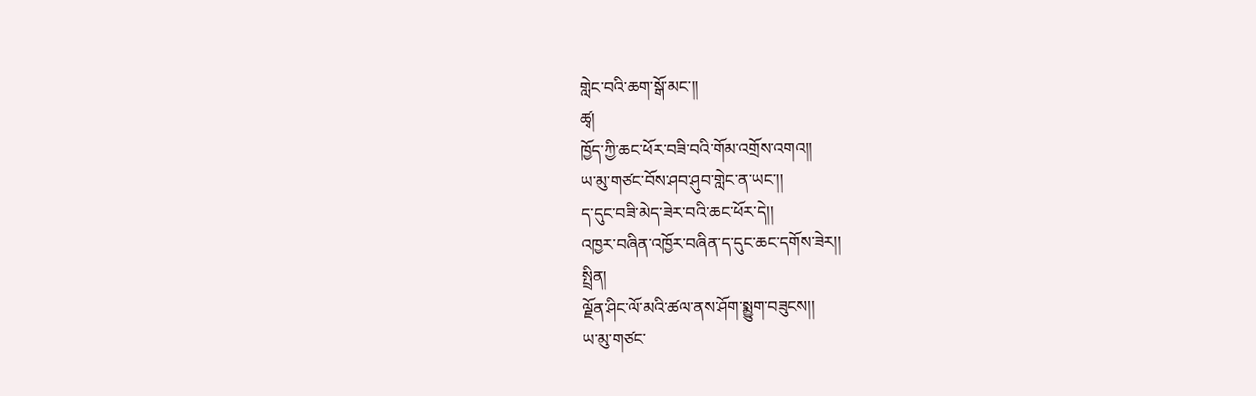གླེང་བའི་ཆག་སྒོ་མང་།།
ཚྭ།
ཁྱོད་ཀྱི་ཆང་ཕོར་བཟི་བའི་གོམ་འགྲོས་འགའ།།
ཡ་མུ་གཙང་བོས་ཤབ་ཤུབ་གླེང་ན་ཡང་།།
ད་དུང་བཟི་མེད་ཟེར་བའི་ཆང་ཕོར་དེ།།
འཁྱར་བཞིན་འཁྱོར་བཞིན་ད་དུང་ཆང་དགོས་ཟེར།།
སྤྲིན།
ལྗོན་ཤིང་ལོ་མའི་ཚལ་ནས་ཤོག་སྨྱུག་བཟུངས།།
ཡ་མུ་གཙང་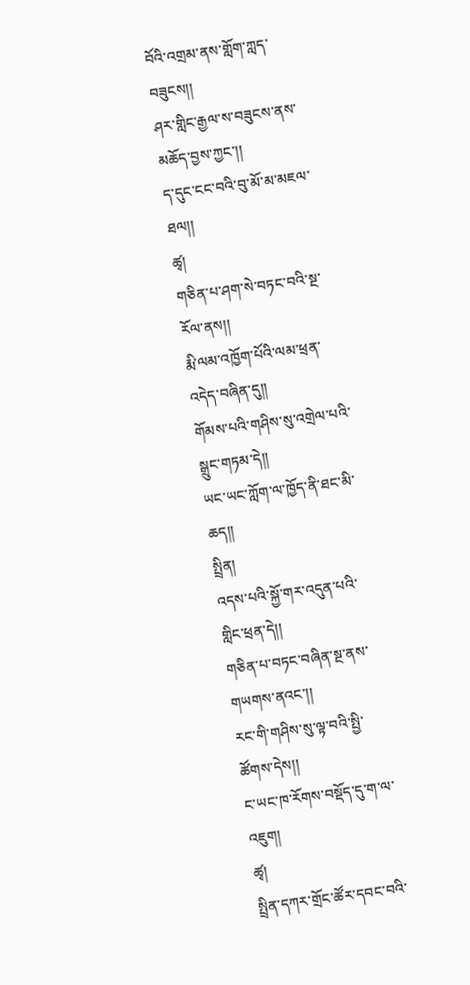བོའི་འགྲམ་ནས་གློག་ཀླད་བཟུངས།།
ཤར་གླིང་རྒྱལ་ས་བཟུངས་ནས་མཆོད་བྱས་ཀྱང་།།
ད་དུང་ངང་བའི་བུ་མོ་མ་མཇལ་ཐལ།།
ཚྭ།
གཅིན་པ་ཤག་སེ་བཏང་བའི་སྔ་རོལ་ནས།།
རྨི་ལམ་འཁྱོག་པོའི་ལམ་ཕྲན་འདེད་བཞིན་དུ།།
གོམས་པའི་གཤིས་སུ་འགྲེལ་པའི་སྒྲུང་གཏམ་དེ།།
ཡང་ཡང་ཀློག་ལ་ཁྱོད་ནི་ཐང་མི་ཆད།།
སྤྲིན།
འདས་པའི་སྐྱོ་གར་འདུན་པའི་གླིང་ཕྲན་དེ།།
གཅིན་པ་བཏང་བཞིན་སྔ་ནས་གཡགས་ནའང་།།
རང་གི་གཤིས་སུ་ལྟ་བའི་སྤྱི་ཚོགས་དེས།།
ང་ཡང་ཁ་རོགས་བསྡོད་དུ་ག་ལ་འཇུག།
ཚྭ།
སྤྲིན་དཀར་གྲོང་ཚོར་དབང་བའི་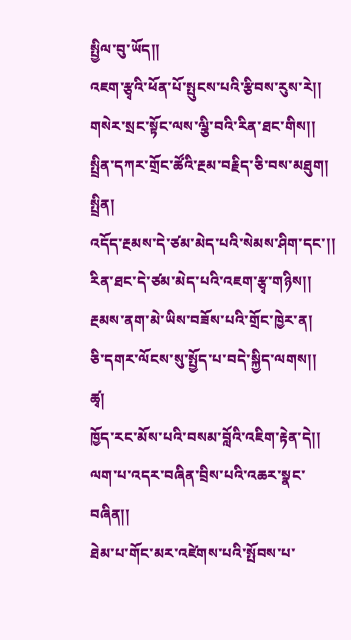སྤྱིལ་བུ་ཡོད།།
འཇག་རྩྭའི་ཕོན་པོ་སྤུངས་པའི་རྩིབས་རུས་རེ།།
གསེར་སྲང་སྟོང་ལས་ལྕི་བའི་རིན་ཐང་གིས།།
སྤྲིན་དཀར་གྲོང་ཚོའི་རྔམ་བརྗིད་ཅི་བས་མཐུག།
སྤྲིན།
འདོད་རྔམས་དེ་ཙམ་མེད་པའི་སེམས་ཤིག་དང་།།
རིན་ཐང་དེ་ཙམ་མེད་པའི་འཇག་རྩྭ་གཉིས།།
རྔམས་ནག་མེ་ཡིས་བཟོས་པའི་གྲོང་ཁྱེར་ན།
ཅི་དགར་ལོངས་སུ་སྤྱོད་པ་བདེ་སྐྱིད་ལགས།།
ཚྭ།
ཁྱོད་རང་མོས་པའི་བསམ་བློའི་འཇིག་རྟེན་དེ།།
ལག་པ་འདར་བཞིན་བྲིས་པའི་འཆར་སྣང་བཞིན།།
ཐེམ་པ་གོང་མར་འཛེགས་པའི་སྤོབས་པ་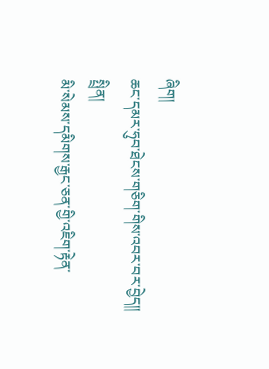ཞིག།
ཆང་དམར་ཧུབ་ཐེངས་གཅིག་གིས་འབར་བར་བྱེད།།
སྤྲིན།
མི་སེམས་དམིགས་རྒྱང་ཅན་གྱི་འཇིག་རྟེན་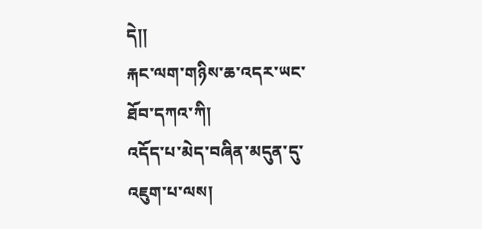དེ།།
རྐང་ལག་གཉིས་ཆ་འདར་ཡང་ཐོབ་དཀའ་ཀི།
འདོད་པ་མེད་བཞིན་མདུན་དུ་འཇུག་པ་ལས།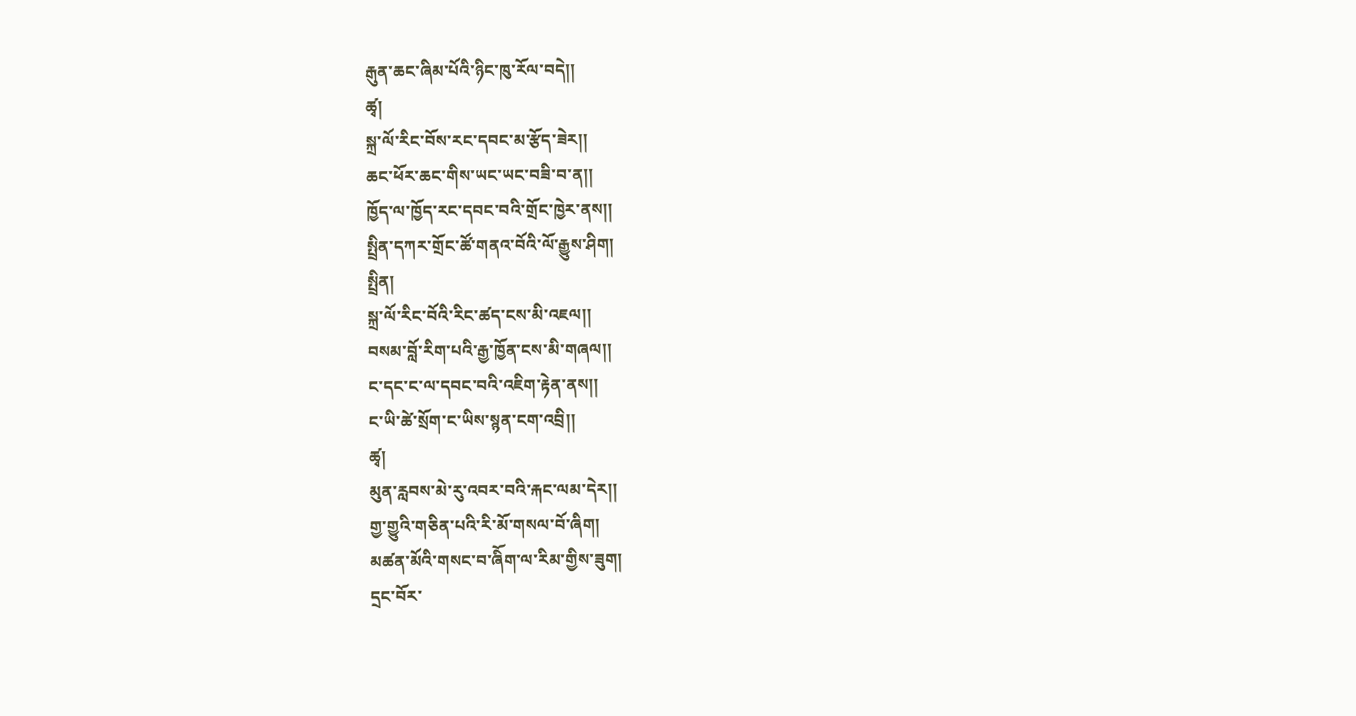རྒུན་ཆང་ཞིམ་པོའི་ཉིང་ཁུ་རོལ་བདེ།།
ཚྭ།
སྐྲ་ལོ་རིང་བོས་རང་དབང་མ་རྩོད་ཟེར།།
ཆང་ཕོར་ཆང་གིས་ཡང་ཡང་བཟི་བ་ན།།
ཁྱོད་ལ་ཁྱོད་རང་དབང་བའི་གྲོང་ཁྱེར་ནས།།
སྤྲིན་དཀར་གྲོང་ཚོ་གནའ་བོའི་ལོ་རྒྱུས་ཤིག།
སྤྲིན།
སྐྲ་ལོ་རིང་བོའི་རིང་ཚད་ངས་མི་འཇལ།།
བསམ་བློ་རིག་པའི་རྒྱ་ཁྱོན་ངས་མི་གཞལ།།
ང་དང་ང་ལ་དབང་བའི་འཇིག་རྟེན་ནས།།
ང་ཡི་ཚེ་སྲོག་ང་ཡིས་སྙན་ངག་འབྲི།།
ཚྭ།
མུན་རླབས་མེ་རུ་འབར་བའི་རྐང་ལམ་དེར།།
གྱ་གྱུའི་གཅིན་པའི་རི་མོ་གསལ་བོ་ཞིག།
མཚན་མོའི་གསང་བ་ཞིོག་ལ་རིམ་གྱིས་ཟུག།
དྲང་བོར་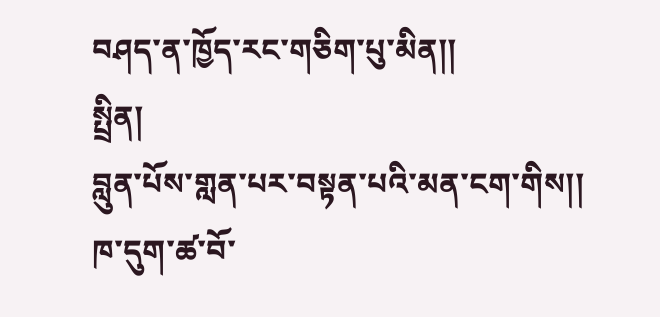བཤད་ན་ཁྱོད་རང་གཅིག་པུ་མིན།།
སྤྲིན།
བླུན་པོས་གླན་པར་བསྟན་པའི་མན་ངག་གིས།།
ཁ་དུག་ཚ་བོ་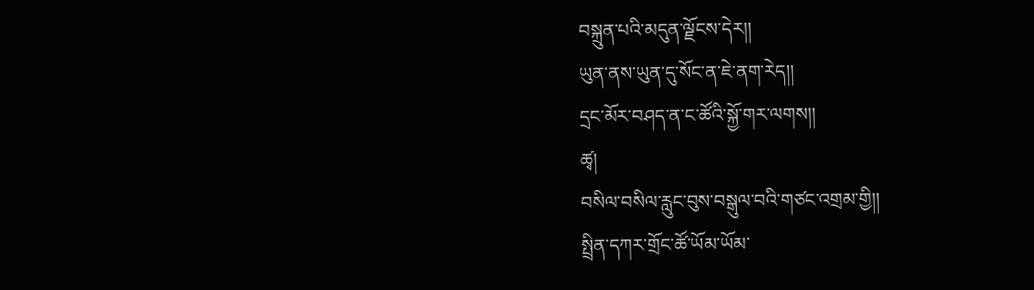བསྐྲུན་པའི་མདུན་ལྗོངས་དེར།།
ཡུན་ནས་ཡུན་དུ་སོང་ན་ཇེ་ནག་རེད།།
དྲང་མོར་བཤད་ན་ང་ཚོའི་སྐྱོ་གར་ལགས།།
ཚྭ།
བསིལ་བསིལ་རླུང་བུས་བསྒུལ་བའི་གཙང་འགྲམ་གྱི།།
སྤྲིན་དཀར་གྲོང་ཚོ་ཡོམ་ཡོམ་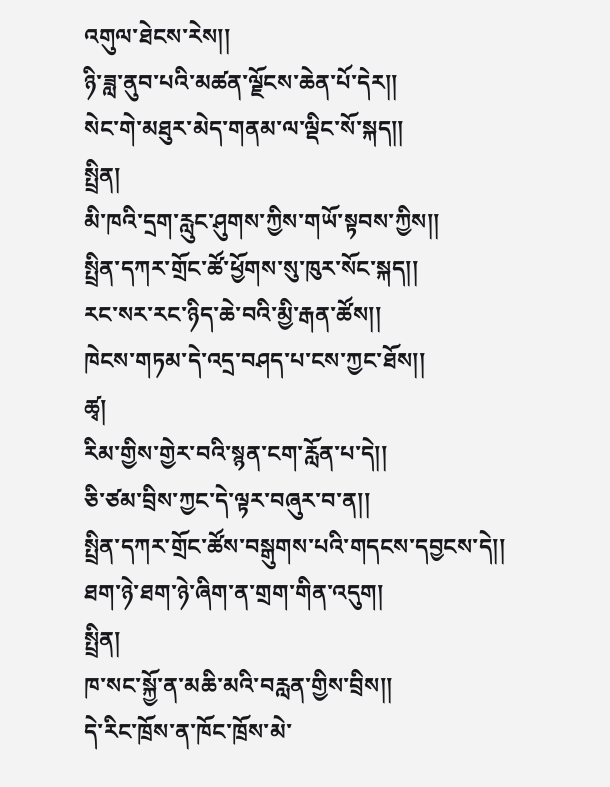འགུལ་ཐེངས་རེས།།
ཉི་ཟླ་ནུབ་པའི་མཚན་ལྗོངས་ཆེན་པོ་དེར།།
སེང་གེ་མཐུར་མེད་གནམ་ལ་ལྡིང་སོ་སྐད།།
སྤྲིན།
མི་ཁའི་དྲག་རླུང་ཤུགས་ཀྱིས་གཡོ་སྟབས་ཀྱིས།།
སྤྲིན་དཀར་གྲོང་ཚོ་ཕྱོགས་སུ་ཁུར་སོང་སྐད།།
རང་སར་རང་ཉིད་ཆེ་བའི་མྱི་རྒན་ཚོས།།
ཁེངས་གཏམ་དེ་འདྲ་བཤད་པ་ངས་ཀྱང་ཐོས།།
ཚྭ།
རིམ་གྱིས་གྱེར་བའི་སྙན་ངག་རློན་པ་དེ།།
ཅི་ཙམ་བྲིས་ཀྱང་དེ་ལྟར་བཞུར་བ་ན།།
སྤྲིན་དཀར་གྲོང་ཚོས་བསྒུགས་པའི་གདངས་དབྱངས་དེ།།
ཐག་ཉེ་ཐག་ཉེ་ཞིག་ན་གྲག་གིན་འདུག།
སྤྲིན།
ཁ་སང་སྐྱོ་ན་མཆི་མའི་བརླན་གྱིས་བྲིས།།
དེ་རིང་ཁྲོས་ན་ཁོང་ཁྲོས་མེ་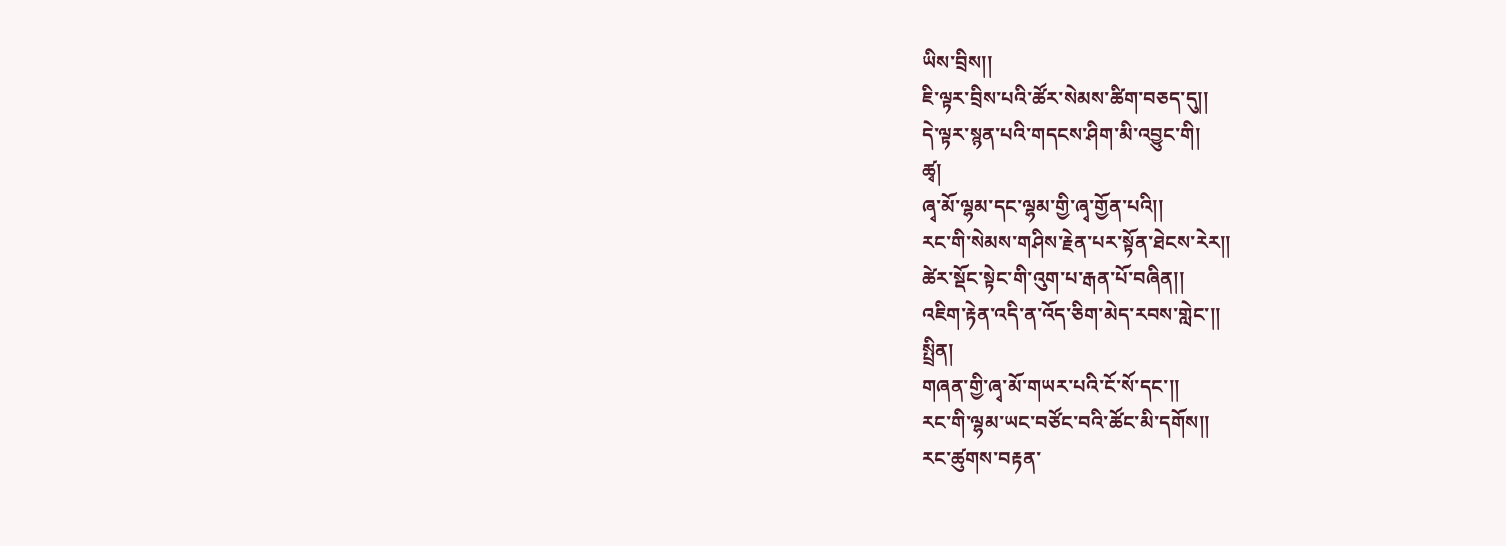ཡིས་བྲིས།།
ཇི་ལྟར་བྲིས་པའི་ཚོར་སེམས་ཚིག་བཅད་དུ།།
དེ་ལྟར་སྙན་པའི་གདངས་ཤིག་མི་འབྱུང་གི།
ཚྭ།
ཞྭ་མོ་ལྷམ་དང་ལྷམ་གྱི་ཞྭ་གྱོན་པའི།།
རང་གི་སེམས་གཤིས་རྗེན་པར་སྟོན་ཐེངས་རེར།།
ཚེར་སྡོང་སྟེང་གི་འུག་པ་རྒན་པོ་བཞིན།།
འཇིག་རྟེན་འདི་ན་འོད་ཅིག་མེད་རབས་གླེང་།།
སྤྲིན།
གཞན་གྱི་ཞྭ་མོ་གཡར་པའི་ངོ་སོ་དང་།།
རང་གི་ལྷམ་ཡང་བཙོང་བའི་ཚོང་མི་དགོས།།
རང་ཚུགས་བརྟན་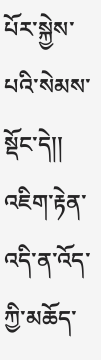པོར་སྐྱེས་པའི་སེམས་སྡོང་དེ།།
འཇིག་རྟེན་འདི་ན་འོད་ཀྱི་མཆོད་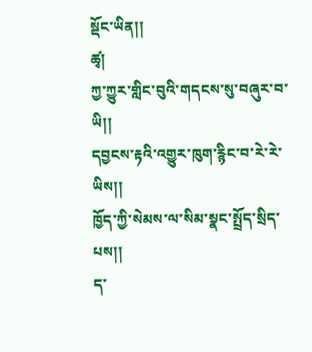སྡོང་ཡིན།།
ཚྭ།
ཀྱ་ཀྱུར་གླིང་བུའི་གདངས་སུ་བཞུར་བ་ཡི།།
དབྱངས་རྟའི་འགྱུར་ཁུག་རྙིང་བ་རེ་རེ་ཡིས།།
ཁྱོད་ཀྱི་སེམས་ལ་སིམ་སྣང་སྤྲོད་སྲིད་པས།།
ད་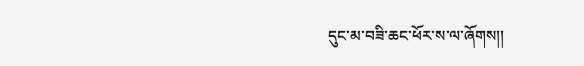དུང་མ་བཟི་ཆང་ཕོར་ས་ལ་ཞོགས།།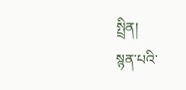སྤྲིན།
སྙན་པའི་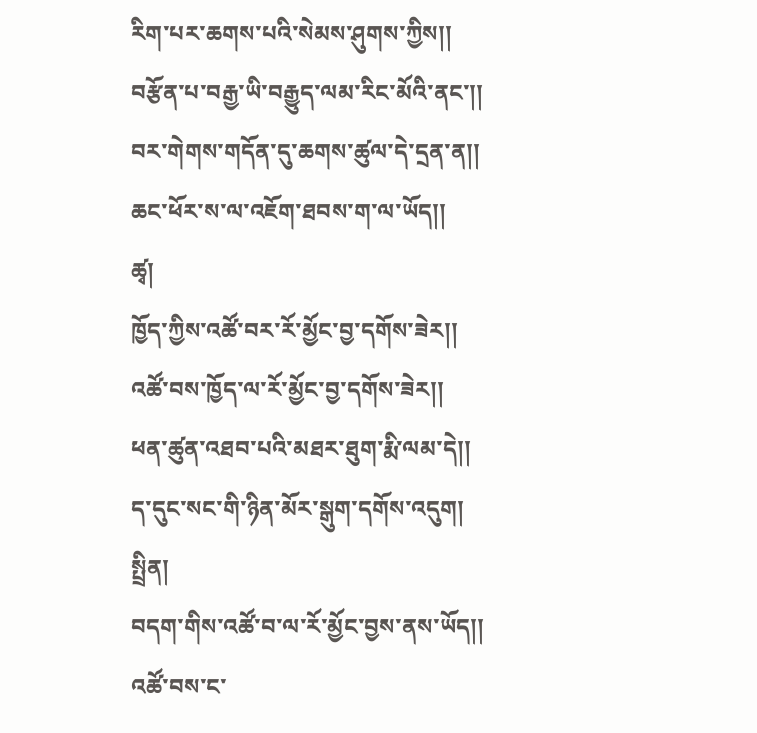རིག་པར་ཆགས་པའི་སེམས་ཤུགས་ཀྱིས།།
བརྩོན་པ་བརྒྱ་ཡི་བརྒྱུད་ལམ་རིང་མོའི་ནང་།།
བར་གེགས་གདོན་དུ་ཆགས་ཚུལ་དེ་དྲན་ན།།
ཆང་ཕོར་ས་ལ་འཇོག་ཐབས་ག་ལ་ཡོད།།
ཚྭ།
ཁྱོད་ཀྱིས་འཚོ་བར་རོ་མྱོང་བྱ་དགོས་ཟེར།།
འཚོ་བས་ཁྱོད་ལ་རོ་མྱོང་བྱ་དགོས་ཟེར།།
ཕན་ཚུན་འཐབ་པའི་མཐར་ཐུག་རྨི་ལམ་དེ།།
ད་དུང་སང་གི་ཉིན་མོར་སྒུག་དགོས་འདུག།
སྤྲིན།
བདག་གིས་འཚོ་བ་ལ་རོ་མྱོང་བྱས་ནས་ཡོད།།
འཚོ་བས་ང་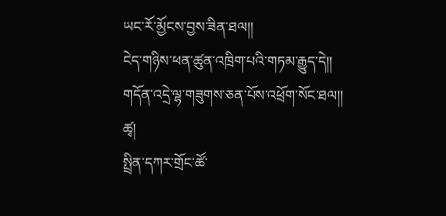ཡང་རོ་མྱོངས་བྱས་ཟིན་ཐལ།།
ངེད་གཉིས་ཕན་ཚུན་འཁྲིག་པའི་གཏམ་རྒྱུད་དེ།།
གདོན་འདྲེ་ལྷ་གཟུགས་ཅན་པོས་འཕྲོག་སོང་ཐལ།།
ཚྭ།
སྤྲིན་དཀར་གྲོང་ཚོ་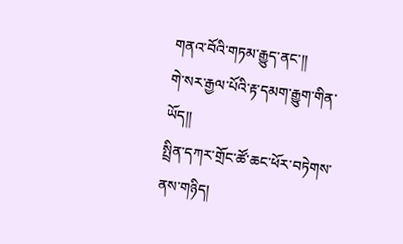གནའ་བོའི་གཏམ་རྒྱུད་ནང་།།
གེ་སར་རྒྱལ་པོའི་རྟ་དམག་རྒྱུག་གིན་ཡོད།།
སྤྲིན་དཀར་གྲོང་ཚོ་ཆང་ཕོར་བཏེགས་ནས་གཉིད།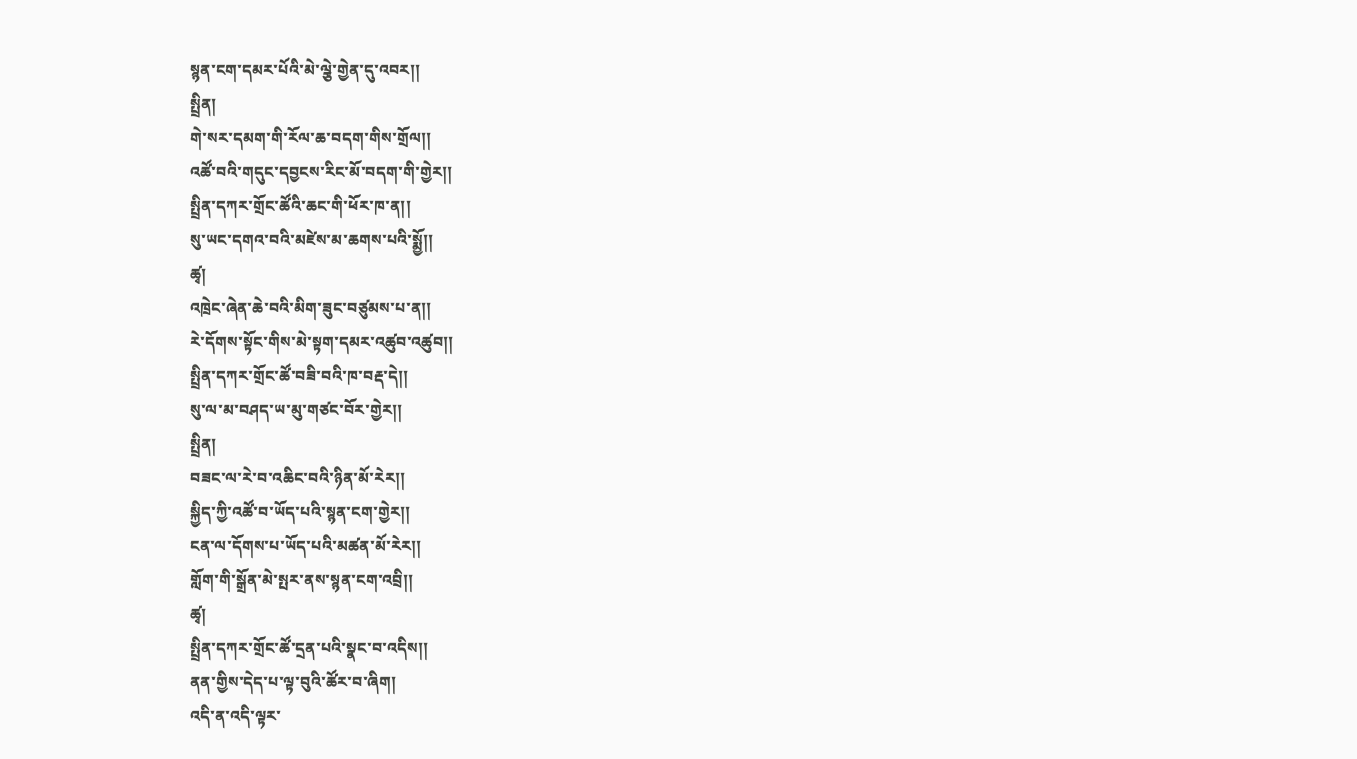སྙན་ངག་དམར་པོའི་མེ་ལྕེ་གྱེན་དུ་འབར།།
སྤྲིན།
གེ་སར་དམག་གི་རོལ་ཆ་བདག་གིས་གྲོལ།།
འཚོ་བའི་གདུང་དབྱངས་རིང་མོ་བདག་གི་གྱེར།།
སྤྲིན་དཀར་གྲོང་ཚོའི་ཆང་གི་ཕོར་ཁ་ན།།
སུ་ཡང་དགའ་བའི་མཛེས་མ་ཆགས་པའི་སྨྱོ།།
ཚྭ།
འཁྲེང་ཞེན་ཆེ་བའི་མིག་ཟུང་བཙུམས་པ་ན།།
རེ་དོགས་སྟོང་གིས་མེ་སྟག་དམར་འཚུབ་འཚུབ།།
སྤྲིན་དཀར་གྲོང་ཚོ་བཟི་བའི་ཁ་བརྡ་དེ།།
སུ་ལ་མ་བཤད་ཡ་མུ་གཙང་བོར་གྱེར།།
སྤྲིན།
བཟང་ལ་རེ་བ་འཆིང་བའི་ཉིན་མོ་རེར།།
སྐྱིད་ཀྱི་འཚོ་བ་ཡོད་པའི་སྙན་ངག་གྱེར།།
ངན་ལ་དོགས་པ་ཡོད་པའི་མཚན་མོ་རེར།།
གློག་གི་སྒྲོན་མེ་སྤར་ནས་སྙན་ངག་འབྲི།།
ཚྭ།
སྤྲིན་དཀར་གྲོང་ཚོ་དྲན་པའི་སྣང་བ་འདིས།།
ནན་གྱིས་དེད་པ་ལྟ་བུའི་ཚོར་བ་ཞིག།
འདི་ན་འདི་ལྟར་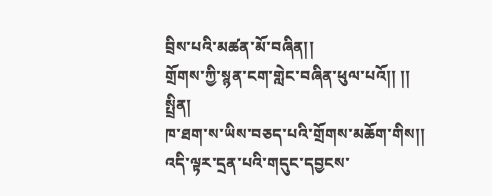བྲིས་པའི་མཚན་མོ་བཞིན།།
གྲོགས་ཀྱི་སྙན་ངག་གླེང་བཞིན་ཕུལ་པའོ།། །།
སྤྲིན།
ཁ་ཐག་ས་ཡིས་བཅད་པའི་གྲོགས་མཆོག་གིས།།
འདི་ལྟར་དྲན་པའི་གདུང་དབྱངས་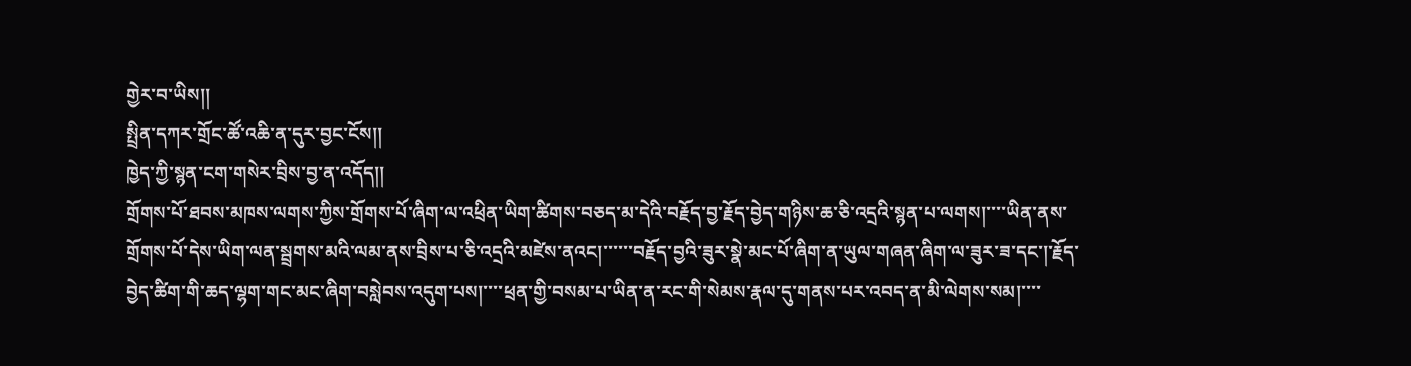གྱེར་བ་ཡིས།།
སྤྲིན་དཀར་གྲོང་ཚོ་འཆི་ན་དུར་བྱང་ངོས།།
ཁྱེད་ཀྱི་སྙན་ངག་གསེར་བྲིས་བྱ་ན་འདོད།།
གྲོགས་པོ་ཐབས་མཁས་ལགས་ཀྱིས་གྲོགས་པོ་ཞིག་ལ་འཕྲིན་ཡིག་ཚིགས་བཅད་མ་དེའི་བརྗོད་བྱ་རྗོད་བྱེད་གཉིས་ཆ་ཅི་འདྲའི་སྙན་པ་ལགས།་་་་ཡིན་ནས་གྲོགས་པོ་དེས་ཡིག་ལན་སྦྲགས་མའི་ལམ་ནས་བྲིས་པ་ཅི་འདྲའི་མཛེས་ནའང།་་་་་་བརྗོད་བྱའི་ཟུར་སྣེ་མང་པོ་ཞིག་ན་ཡུལ་གཞན་ཞིག་ལ་ཟུར་ཟ་དང་།་རྗོད་བྱེད་ཚིག་གི་ཆད་ལྷག་གང་མང་ཞིག་བསླེབས་འདུག་པས།་་་་ཕྲན་གྱི་བསམ་པ་ཡིན་ན་རང་གི་སེམས་རྣལ་དུ་གནས་པར་འབད་ན་མི་ལེགས་སམ།་་་་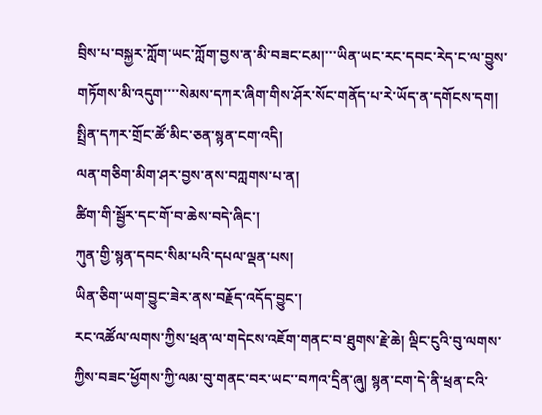བྲིས་པ་བསྐྱར་ཀློག་ཡང་ཀློག་བྱས་ན་མི་བཟང་ངམ།་་་ཡིན་ཡང་རང་དབང་རེད་ང་ལ་བྱུས་གཏོགས་མི་འདུག་་་་སེམས་དཀར་ཞིག་གིས་ཤོར་སོང་གནོད་པ་རེ་ཡོད་ན་དགོངས་དག།
སྤྲིན་དཀར་གྲོང་ཚོ་མིང་ཅན་སྙན་ངག་འདི།
ལན་གཅིག་མིག་ཤར་བྱས་ནས་བཀླགས་པ་ན།
ཚིག་གི་སྦྱོར་དང་གོ་བ་ཆེས་བདེ་ཞིང་།
ཀུན་གྱི་སྙན་དབང་སིམ་པའི་དཔལ་ལྡན་པས།
ཡིན་ཅིག་ཡག་བྱུང་ཟེར་ནས་བརྗོད་འདོད་བྱུང་།
རང་འཚོལ་ལགས་ཀྱིས་ཕྲན་ལ་གདེངས་འཇོག་གནང་བ་ཐུགས་རྗེ་ཆེ། ལྡིང་ངུའི་བུ་ལགས་ཀྱིས་བཟང་ཕྱོགས་ཀྱི་ལམ་བུ་གནང་བར་ཡང་་བཀའ་དྲིན་ཞུ། སྙན་ངག་དེ་ནི་ཕྲན་ངའི་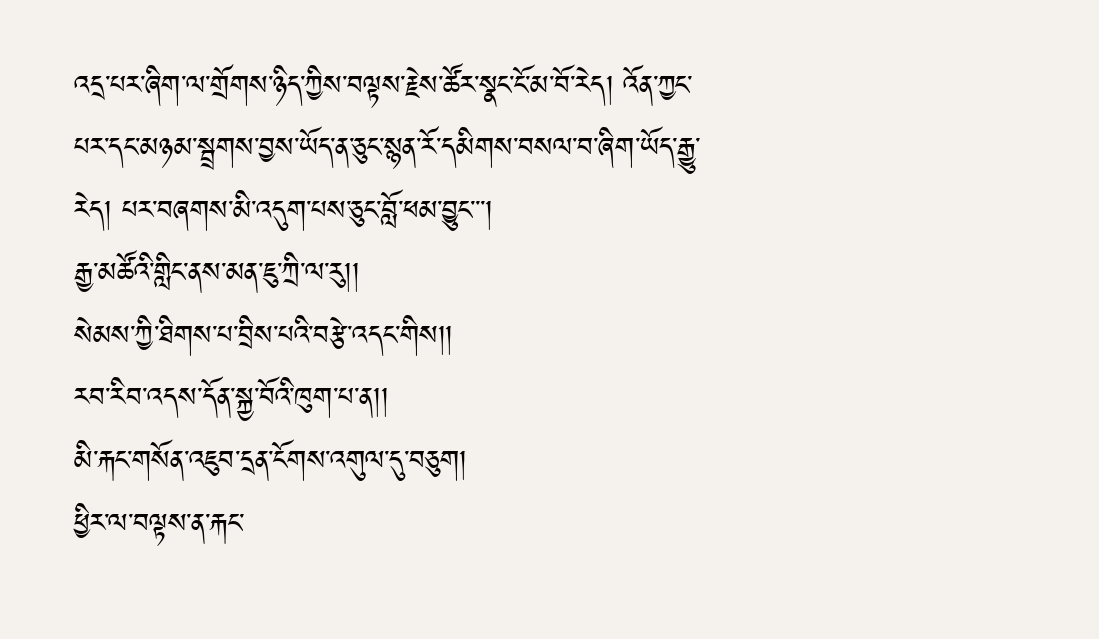འདྲ་པར་ཞིག་ལ་གྲོགས་ཉིད་ཀྱིས་བལྟས་རྗེས་ཚོར་སྣང་ངོ་མ་བོ་རེད། འོན་ཀྱང་པར་དང་མཉམ་སྦྲགས་བྱས་ཡོད་ན་ཅུང་སྙན་རོ་དམིགས་བསལ་བ་ཞིག་ཡོད་རྒྱུ་རེད། པར་བཞགས་མི་འདུག་པས་ཅུང་བློ་ཕམ་བྱུང་་་།
རྒྱ་མཚོའི་གླིང་ནས་མན་ཇུ་ཀྲི་ལ་རུ།།
སེམས་ཀྱི་ཐིགས་པ་བྲིས་པའི་བརྩེ་འདང་གིས།།
རབ་རིབ་འདས་དོན་སྐྱ་བོའི་ཁུག་པ་ན།།
མི་རྐང་གསོན་འཇུབ་དྲན་ངོགས་འགུལ་དུ་བཅུག།
ཕྱིར་ལ་བལྟས་ན་རྐང་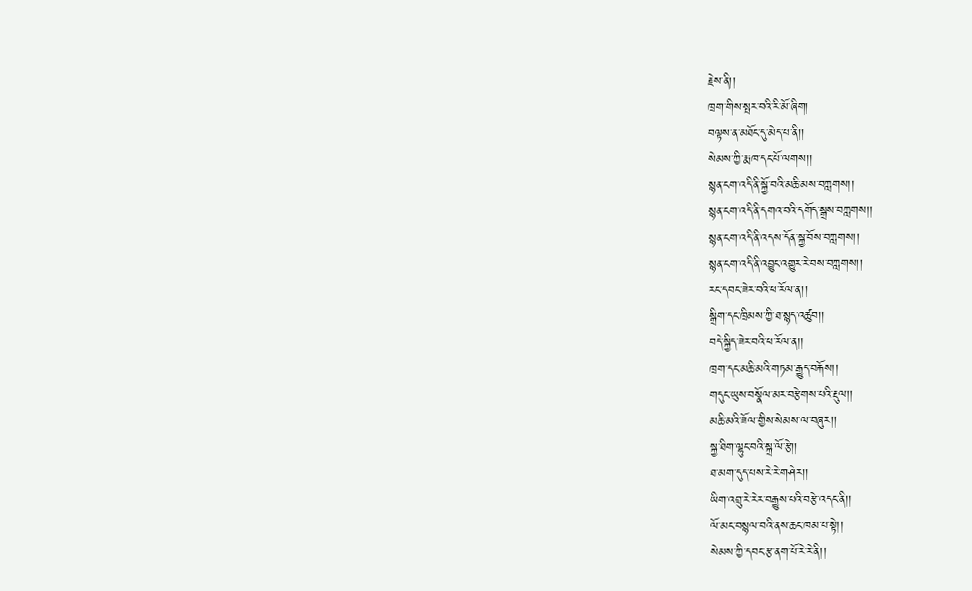རྗེས་ནི།།
ཁྲག་གིས་སྤར་བའི་རི་མོ་ཞིག།
བལྟས་ན་མཐོང་དུ་མེད་པ་ནི།།
སེམས་ཀྱི་རྨ་ཁ་དང་པོ་ལགས།།
སྙན་ངག་འདི་ནི་སྐྱོ་བའི་མཆི་མས་བཀླགས།།
སྙན་ངག་འདི་ནི་དགའ་བའི་དགོད་སྒྲས་བཀླགས།།
སྙན་ངག་འདི་ནི་འདས་དོན་སྐྱ་བོས་བཀླགས།།
སྙན་ངག་འདི་ནི་འབྱུང་འགྱུར་རེ་བས་བཀླགས།།
རང་དབང་ཟེར་བའི་ཕ་རོལ་ན།།
སྒྲིག་དང་ཁྲིམས་ཀྱི་ཐ་སྙད་འཚུབ།།
བདེ་སྐྱིད་ཟེར་བའི་ཕ་རོལ་ན།།
ཁྲག་དང་མཆི་མའི་གཏམ་རྒྱུད་བརྐོས།།
གདུང་ཡུས་བསྣོལ་མར་བརྩེགས་པའི་རྡུལ།།
མཆི་མའི་ཟོལ་གྱིས་སེམས་ལ་བཞུར།།
སྐྱ་ཐིག་ལྷུང་བའི་སྐྲ་ལོ་རྩེ།།
ཐ་མག་དུད་པས་རེ་རེ་གཤེར།།
ཡིག་འབྲུ་རེ་རེར་བརྒྱུས་པའི་བརྩེ་འདང་ནི།།
ལོ་མང་བསྙལ་བའི་ནས་ཆང་ཁམ་པ་སྟེ།།
སེམས་ཀྱི་དབང་རྩ་ནག་པོ་རེ་རེ་ནི།།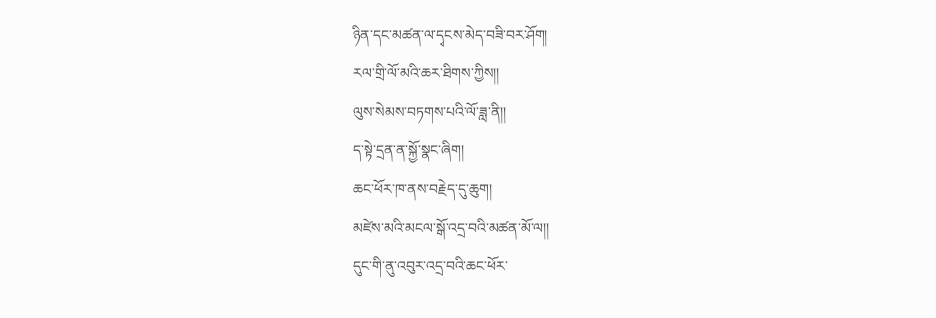ཉིན་དང་མཚན་ལ་དྭངས་མེད་བཟི་བར་ཤོག།
རལ་གྲི་ལོ་མའི་ཆར་ཐིགས་ཀྱིས།།
ལུས་སེམས་བཏགས་པའི་ལོ་ཟླ་ནི།།
ད་སྟེ་དྲན་ན་སྐྱོ་སྣང་ཞིག།
ཆང་ཕོར་ཁ་ནས་བརྗེད་དུ་ཆུག།
མཛེས་མའི་མངལ་སྒོ་འདྲ་བའི་མཚན་མོ་ལ།།
དུང་གི་ནུ་འབུར་འདྲ་བའི་ཆང་ཕོར་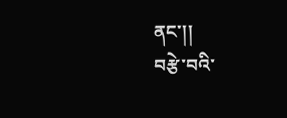ནང་།།
བརྩེ་བའི་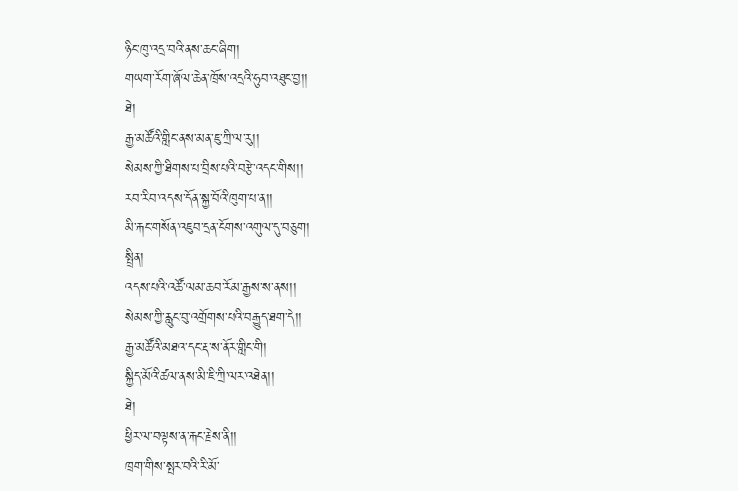ཉིང་ཁུ་འདྲ་བའི་ནས་ཆང་ཞིག།
གཡག་རོག་ཞོལ་ཆེན་ཁྲོས་འདྲའི་ཧུབ་འཐུང་བྱ།།
ཐེ།
རྒྱ་མཚོའི་གླིང་ནས་མན་ཇུ་ཀྲི་ལ་རུ།།
སེམས་ཀྱི་ཐིགས་པ་བྲིས་པའི་བརྩེ་འདང་གིས།།
རབ་རིབ་འདས་དོན་སྐྱ་བོའི་ཁུག་པ་ན།།
མི་རྐང་གསོན་འཇུབ་དྲན་ངོགས་འགུལ་དུ་བཅུག།
སྤྲིན།
འདས་པའི་འཚོ་ལམ་ཆབ་རོམ་རྒྱས་ས་ནས།།
སེམས་ཀྱི་རླུང་བུ་འགྲོགས་པའི་བརྒྱུད་ཐག་དེ།།
རྒྱ་མཚོའི་མཐའ་དང་རྡ་ས་ནོར་གླིང་གི།
སྐྱིད་མོའི་ཚལ་ནས་མི་ཇི་ཀྲི་ལར་འཐེན།།
ཐེ།
ཕྱིར་ལ་བལྟས་ན་རྐང་རྗེས་ནི།།
ཁྲག་གིས་སྤར་བའི་རི་མོ་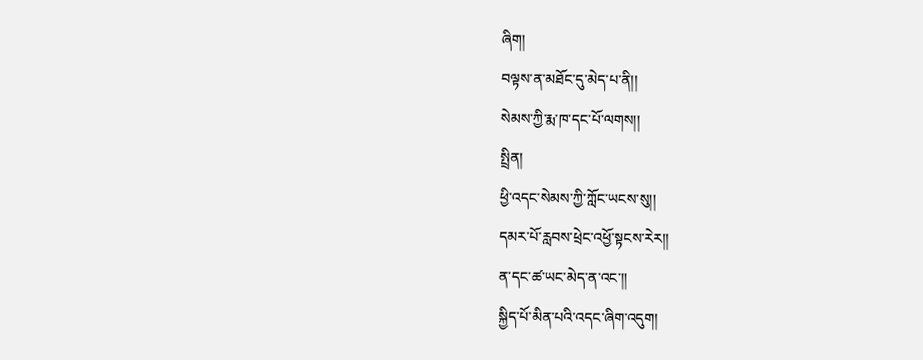ཞིག།
བལྟས་ན་མཐོང་དུ་མེད་པ་ནི།།
སེམས་ཀྱི་རྨ་ཁ་དང་པོ་ལགས།།
སྤྲིན།
ཕྱི་འདང་སེམས་ཀྱི་ཀློང་ཡངས་སུ།།
དམར་པོ་རླབས་ཕྲེང་འཕྱོ་སྟངས་རེར།།
ན་དང་ཚ་ཡང་མེད་ན་འང་།།
སྐྱིད་པོ་མིན་པའི་འདང་ཞིག་འདུག།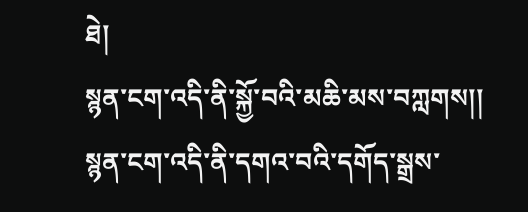ཐེ།
སྙན་ངག་འདི་ནི་སྐྱོ་བའི་མཆི་མས་བཀླགས།།
སྙན་ངག་འདི་ནི་དགའ་བའི་དགོད་སྒྲས་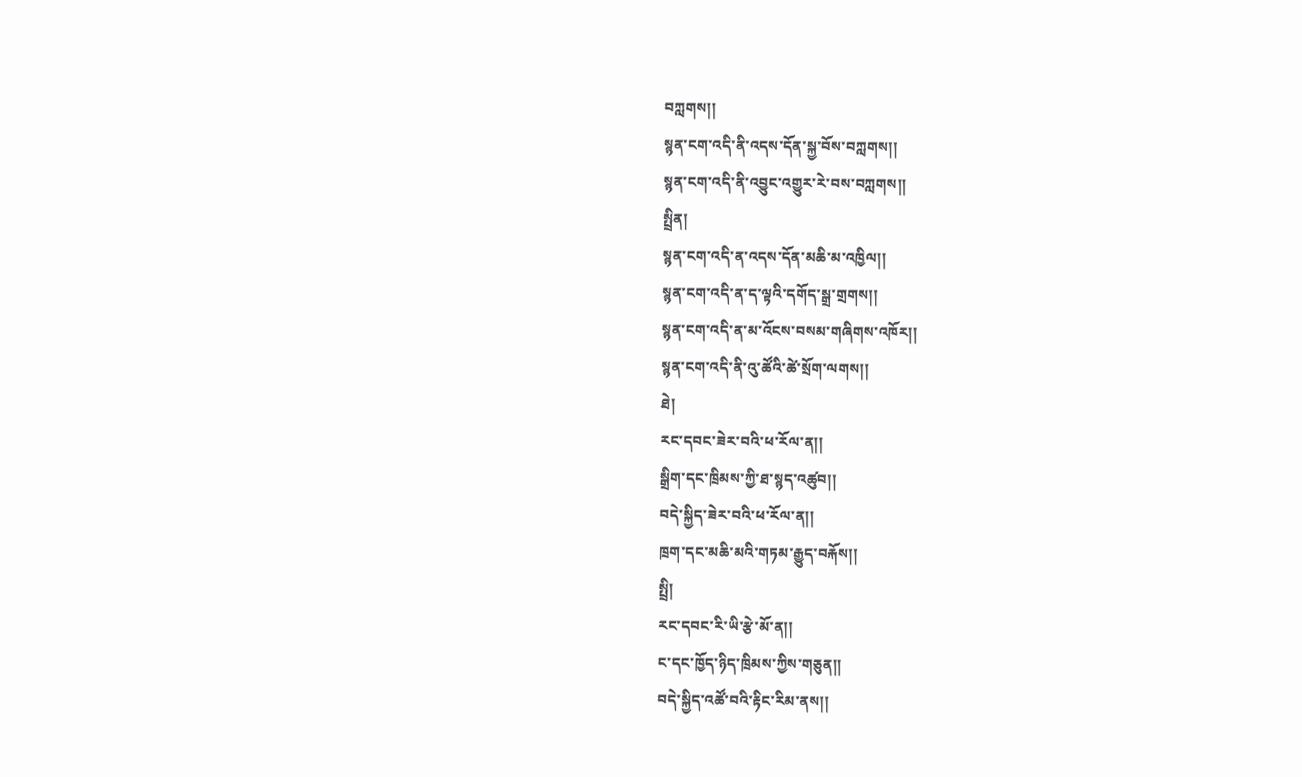བཀླགས།།
སྙན་ངག་འདི་ནི་འདས་དོན་སྐྱ་བོས་བཀླགས།།
སྙན་ངག་འདི་ནི་འབྱུང་འགྱུར་རེ་བས་བཀླགས།།
སྤྲིན།
སྙན་ངག་འདི་ན་འདས་དོན་མཆི་མ་འཁྱིལ།།
སྙན་ངག་འདི་ན་ད་ལྟའི་དགོད་སྒྲ་གྲགས།།
སྙན་ངག་འདི་ན་མ་འོངས་བསམ་གཞིགས་འཁོར།།
སྙན་ངག་འདི་ནི་འུ་ཚོའི་ཚེ་སྲོག་ལགས།།
ཐེ།
རང་དབང་ཟེར་བའི་ཕ་རོལ་ན།།
སྒྲིག་དང་ཁྲིམས་ཀྱི་ཐ་སྙད་འཚུབ།།
བདེ་སྐྱིད་ཟེར་བའི་ཕ་རོལ་ན།།
ཁྲག་དང་མཆི་མའི་གཏམ་རྒྱུད་བརྐོས།།
སྤྲི།
རང་དབང་རི་ཡི་རྩེ་མོ་ན།།
ང་དང་ཁྱོད་ཉིད་ཁྲིམས་ཀྱིས་གཅུན།།
བདེ་སྐྱིད་འཚོ་བའི་རྟིང་རིམ་ནས།།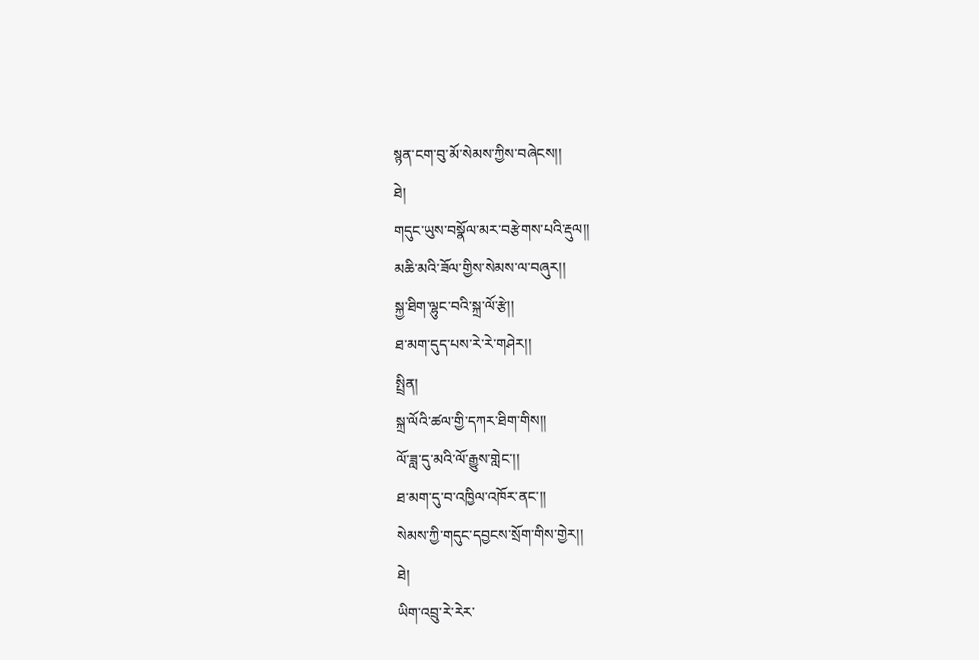སྙན་ངག་བུ་མོ་སེམས་ཀྱིས་བཞེངས།།
ཐེ།
གདུང་ཡུས་བསྣོལ་མར་བརྩེགས་པའི་རྡུལ།།
མཆི་མའི་ཟོལ་གྱིས་སེམས་ལ་བཞུར།།
སྐྱ་ཐིག་ལྷུང་བའི་སྐྲ་ལོ་རྩེ།།
ཐ་མག་དུད་པས་རེ་རེ་གཤེར།།
སྤྲིན།
སྐྲ་ལོའི་ཚལ་གྱི་དཀར་ཐིག་གིས།།
ལོ་ཟླ་དུ་མའི་ལོ་རྒྱུས་གླེང་།།
ཐ་མག་དུ་བ་འཁྱིལ་འཁོར་ནང་།།
སེམས་ཀྱི་གདུང་དབྱངས་སྲོག་གིས་གྱེར།།
ཐེ།
ཡིག་འབྲུ་རེ་རེར་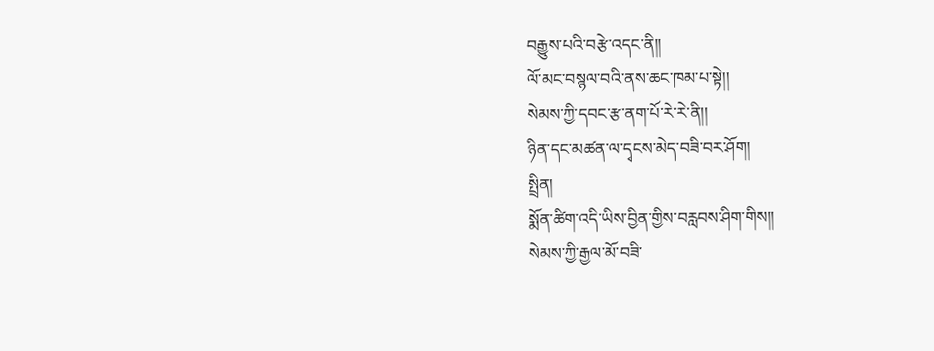བརྒྱུས་པའི་བརྩེ་འདང་ནི།།
ལོ་མང་བསྙལ་བའི་ནས་ཆང་ཁམ་པ་སྟེ།།
སེམས་ཀྱི་དབང་རྩ་ནག་པོ་རེ་རེ་ནི།།
ཉིན་དང་མཚན་ལ་དྭངས་མེད་བཟི་བར་ཤོག།
སྤྲིན།
སྨོན་ཚིག་འདི་ཡིས་བྱིན་གྱིས་བརླབས་ཤིག་གིས།།
སེམས་ཀྱི་རྒྱལ་མོ་བཟི་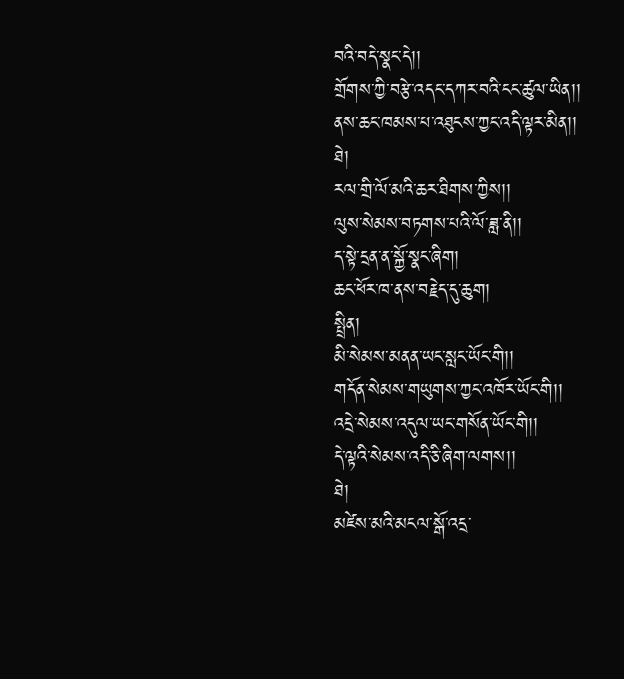བའི་བདེ་སྣང་དེ།།
གྲོགས་ཀྱི་བརྩེ་འདང་དཀར་བའི་ངང་ཚུལ་ཡིན།།
ནས་ཆང་ཁམས་པ་འཐུངས་ཀྱང་འདི་ལྟར་མིན།།
ཐེ།
རལ་གྲི་ལོ་མའི་ཆར་ཐིགས་ཀྱིས།།
ལུས་སེམས་བཏགས་པའི་ལོ་ཟླ་ནི།།
ད་སྟེ་དྲན་ན་སྐྱོ་སྣང་ཞིག།
ཆང་ཕོར་ཁ་ནས་བརྗེད་དུ་ཆུག།
སྤྲིན།
མི་སེམས་མནན་ཡང་སླང་ཡོང་གི།།
གདོན་སེམས་གཡུགས་ཀྱང་འཁོར་ཡོང་གི།།
འདྲེ་སེམས་འདུལ་ཡང་གསོན་ཡོང་གི།།
དེ་ལྟའི་སེམས་འདི་ཅི་ཞིག་ལགས།།
ཐེ།
མཛེས་མའི་མངལ་སྒོ་འདྲ་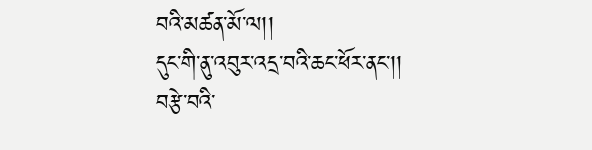བའི་མཚན་མོ་ལ།།
དུང་གི་ནུ་འབུར་འདྲ་བའི་ཆང་ཕོར་ནང་།།
བརྩེ་བའི་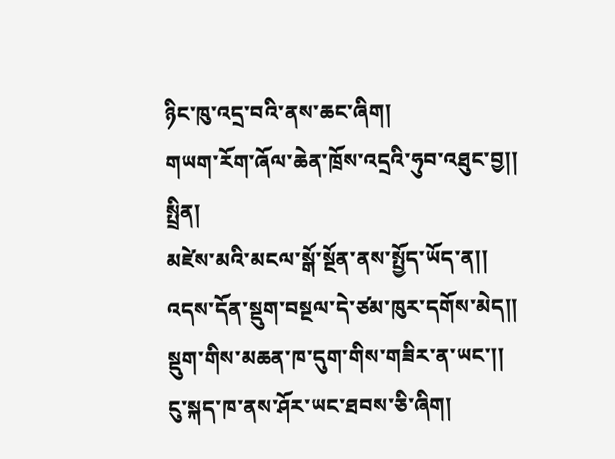ཉིང་ཁུ་འདྲ་བའི་ནས་ཆང་ཞིག།
གཡག་རོག་ཞོལ་ཆེན་ཁྲོས་འདྲའི་ཧུབ་འཐུང་བྱ།།
སྤྲིན།
མཛེས་མའི་མངལ་སྒོ་སྔོན་ནས་སྤྱོད་ཡོད་ན།།
འདས་དོན་སྡུག་བསྔལ་དེ་ཙམ་ཁུར་དགོས་མེད།།
སྡུག་གིས་མཆན་ཁ་དུག་གིས་གཟིར་ན་ཡང་།།
ངུ་སྐད་ཁ་ནས་ཤོར་ཡང་ཐབས་ཅི་ཞིག།